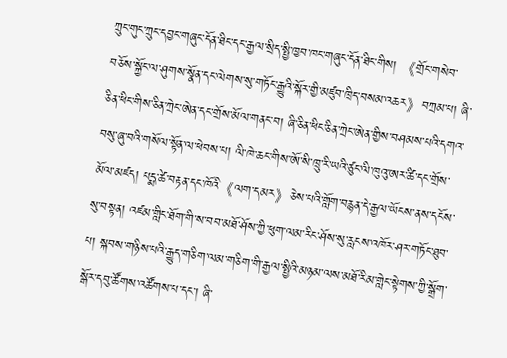ཀྲུང་གུང་ཀྲུང་དབྱང་གཞུང་དོན་ཐིང་དང་རྒྱལ་སྲིད་སྤྱི་ཁྱབ་ཁང་གཞུང་དོན་ཐིང་གིས། 《གྲོང་གསེབ་བཅོས་སྐྱོང་ལ་ཤུགས་སྣོན་དང་ལེགས་སུ་གཏོང་རྒྱུའི་སྐོར་གྱི་མཛུབ་ཁྲིད་བསམ་འཆར》བཀྲམ་པ། ཞི་ཅིན་ཕིང་གིས་ཅིན་ཀྲེང་ཨེན་དང་གྲོས་མོལ་གནང་བ། ཞི་ཅིན་ཕིང་ཅིན་ཀྲེང་ཨེན་གྱིས་བཤམས་པའི་དགའ་བསུ་ཞུ་བའི་གསོལ་སྟོན་ལ་ཕེབས་པ། ལི་ཁེ་ཆང་གིས་ཨོ་སི་ཁྲུ་རི་ཡའི་ཙུང་ལི་ཁུའུ་ཨར་ཚི་དང་གྲོས་མོལ་མཛད། པདྨ་ཚེ་བརྟན་དང་ཁོའི《ལག་དམར》ཅེས་པའི་གློག་བརྙན་དེ་རྒྱལ་ཡོངས་ནས་དངོས་སུ་བསྟན། འཛམ་གླིང་ཐོག་གི་ས་བབ་མཐོ་ཤོས་ཀྱི་ཕུག་ལམ་རིང་ཤོས་སུ་རླངས་འཁོར་ཤར་གཏོང་ཐུབ་པ། སྐབས་གཉིས་པའི་རྒྱུད་གཅིག་ལམ་གཅིག་གི་རྒྱལ་སྤྱིའི་མཉམ་ལས་མཐོ་རིམ་གླེང་སྟེགས་ཀྱི་སྒྲོག་སྒོར་དབུ་ཚོགས་འཚོགས་པ་དང་། ཞི་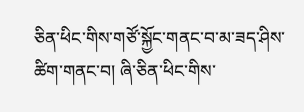ཅིན་ཕིང་གིས་གཙོ་སྐྱོང་གནང་བ་མ་ཟད་ཤིས་ཚིག་གནང་བ། ཞི་ཅིན་ཕིང་གིས་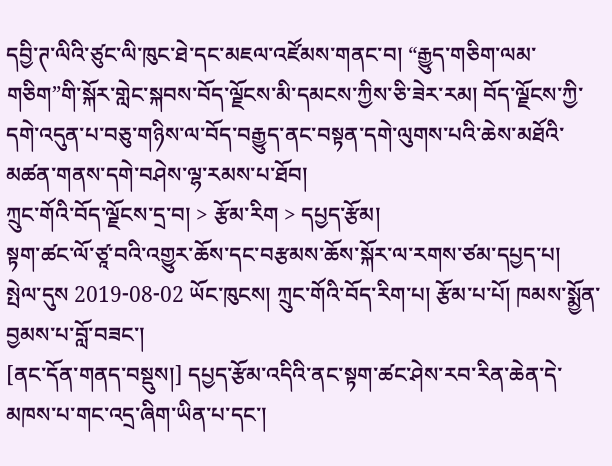དབྱི་ཊ་ལིའི་ཙུང་ལི་ཁུང་ཐེ་དང་མཇལ་འཛོམས་གནང་བ། “རྒྱུད་གཅིག་ལམ་གཅིག”གི་སྐོར་གླེང་སྐབས་བོད་ལྗོངས་མི་དམངས་ཀྱིས་ཅི་ཟེར་རམ། བོད་ལྗོངས་ཀྱི་དགེ་འདུན་པ་བཅུ་གཉིས་ལ་བོད་བརྒྱུད་ནང་བསྟན་དགེ་ལུགས་པའི་ཆེས་མཐོའི་མཚན་གནས་དགེ་བཤེས་ལྷ་རམས་པ་ཐོབ།
ཀྲུང་གོའི་བོད་ལྗོངས་དྲ་བ། > རྩོམ་རིག > དཔྱད་རྩོམ།
སྟག་ཚང་ལོ་ཙཱ་བའི་འགྱུར་ཆོས་དང་བརྩམས་ཆོས་སྐོར་ལ་རགས་ཙམ་དཔྱད་པ།
སྤེལ་དུས 2019-08-02 ཡོང་ཁུངས། ཀྲུང་གོའི་བོད་རིག་པ། རྩོམ་པ་པོ། ཁམས་སྨྱོན་བྱམས་པ་བློ་བཟང་།
[ནང་དོན་གནད་བསྡུས།] དཔྱད་རྩོམ་འདིའི་ནང་སྟག་ཚང་ཤེས་རབ་རིན་ཆེན་དེ་མཁས་པ་གང་འདྲ་ཞིག་ཡིན་པ་དང་།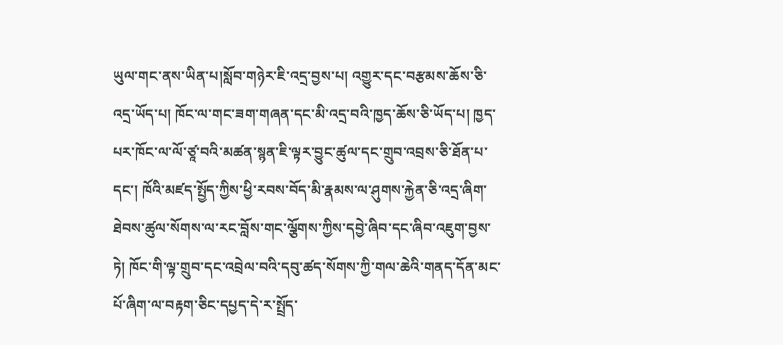ཡུལ་གང་ནས་ཡིན་པ།སློབ་གཉེར་ཇི་འདྲ་བྱས་པ། འགྱུར་དང་བརྩམས་ཆོས་ཅི་འདྲ་ཡོད་པ། ཁོང་ལ་གང་ཟག་གཞན་དང་མི་འདྲ་བའི་ཁྱད་ཆོས་ཅི་ཡོད་པ། ཁྱད་པར་ཁོང་ལ་ལོ་ཙཱ་བའི་མཚན་སྙན་ཇི་ལྟར་བྱུང་ཚུལ་དང་གྲུབ་འབྲས་ཅི་ཐོན་པ་དང་། ཁོའི་མཛད་སྤྱོད་ཀྱིས་ཕྱི་རབས་བོད་མི་རྣམས་ལ་ཤུགས་རྐྱེན་ཅི་འདྲ་ཞིག་ཐེབས་ཚུལ་སོགས་ལ་རང་བློས་གང་ལྕོགས་ཀྱིས་དབྱེ་ཞིབ་དང་ཞིབ་འཇུག་བྱས་ཏེ། ཁོང་གི་ལྟ་གྲུབ་དང་འབྲེལ་བའི་དབུ་ཚད་སོགས་ཀྱི་གལ་ཆེའི་གནད་དོན་མང་པོ་ཞིག་ལ་བརྟག་ཅིང་དཔྱད་དེ་ར་སྤྲོད་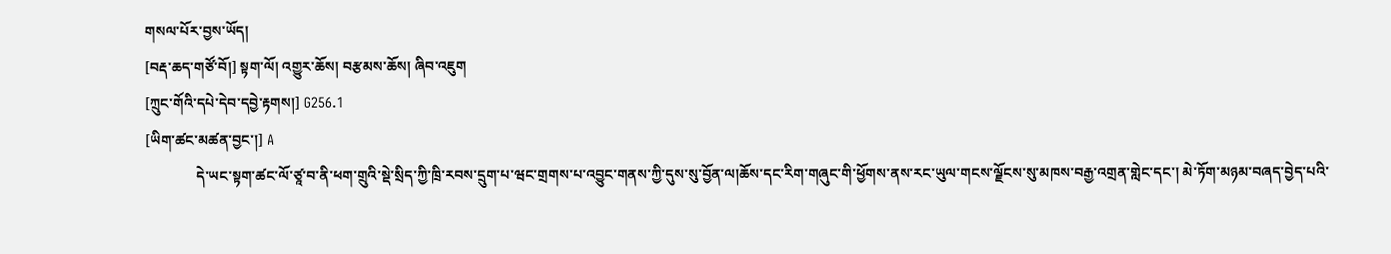གསལ་པོར་བྱས་ཡོད།
[བརྡ་ཆད་གཙོ་བོ།] སྟག་ལོ། འགྱུར་ཆོས། བརྩམས་ཆོས། ཞིབ་འཇུག
[ཀྲུང་གོའི་དཔེ་དེབ་དབྱེ་རྟགས།] G256.1
[ཡིག་ཚང་མཚན་བྱང་།] A
              དེ་ཡང་སྟག་ཚང་ལོ་ཙཱ་བ་ནི་ཕག་གྲུའི་སྡེ་སྲིད་ཀྱི་ཁྲི་རབས་དྲུག་པ་ཝང་གྲགས་པ་འབྱུང་གནས་ཀྱི་དུས་སུ་བྱོན་ལ།ཆོས་དང་རིག་གཞུང་གི་ཕྱོགས་ནས་རང་ཡུལ་གངས་ལྗོངས་སུ་མཁས་བརྒྱ་འགྲན་གླེང་དང་། མེ་ཏོག་མཉམ་བཞད་བྱེད་པའི་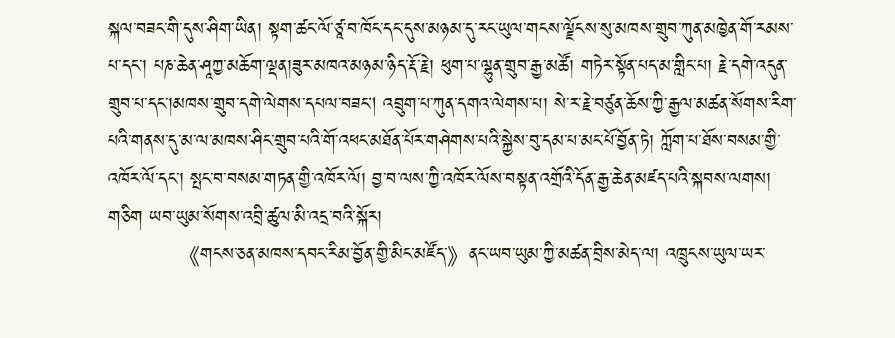སྐལ་བཟང་གི་དུས་ཤིག་ཡིན། སྟག་ཚང་ལོ་ཙཱ་བ་ཁོང་དང་དུས་མཉམ་དུ་རང་ཡུལ་གངས་ལྗོངས་སུ་མཁས་གྲུབ་ཀུན་མཁྱེན་གོ་རམས་པ་དང་། པཎ་ཆེན་ཤཱཀྱ་མཆོག་ལྡན།ཟུར་མཁའ་མཉམ་ཉིད་རྡོ་རྗེ། ཕུག་པ་ལྷུན་གྲུབ་རྒྱ་མཚོ། གཏེར་སྟོན་པད་མ་གླིང་པ། རྗེ་དགེ་འདུན་གྲུབ་པ་དང་།མཁས་གྲུབ་དགེ་ལེགས་དཔལ་བཟང། འབྲུག་པ་ཀུན་དགའ་ལེགས་པ། སེ་ར་རྗེ་བཙུན་ཆོས་ཀྱི་རྒྱལ་མཚན་སོགས་རིག་པའི་གནས་དུ་མ་ལ་མཁས་ཤིང་གྲུབ་པའི་གོ་འཕང་མཐོན་པོར་གཤེགས་པའི་སྐྱེས་བུ་དམ་པ་མང་པོ་བྱོན་ཏེ། ཀློག་པ་ཐོས་བསམ་གྱི་འཁོར་ལོ་དང་། སྤང་བ་བསམ་གཏན་གྱི་འཁོར་ལོ། བྱ་བ་ལས་ཀྱི་འཁོར་ལོས་བསྟན་འགྲོའི་དོན་རྒྱ་ཆེན་མཛད་པའི་སྐབས་ལགས།
གཅིག ཡབ་ཡུམ་སོགས་འབྲི་ཚུལ་མི་འདྲ་བའི་སྐོར།
              《གངས་ཅན་མཁས་དབང་རིམ་བྱོན་གྱི་མིང་མཛོད་》ནང་ཡབ་ཡུམ་ཀྱི་མཚན་བྲིས་མེད་ལ། འཁྲུངས་ཡུལ་ཡར་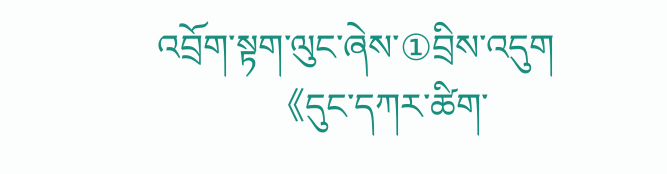འབྲོག་སྟག་ལུང་ཞེས་①བྲིས་འདུག
              《དུང་དཀར་ཚིག་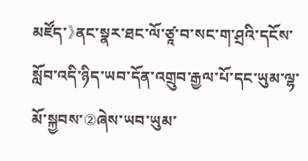མཛོད་》ནང་སྣར་ཐང་ལོ་ཙཱ་བ་སང་ག་ཤྲའི་དངོས་སློབ་འདི་ཉིད་ཡབ་དོན་འགྲུབ་རྒྱལ་པོ་དང་ཡུམ་ལྷ་མོ་སྐྱབས་②ཞེས་ཡབ་ཡུམ་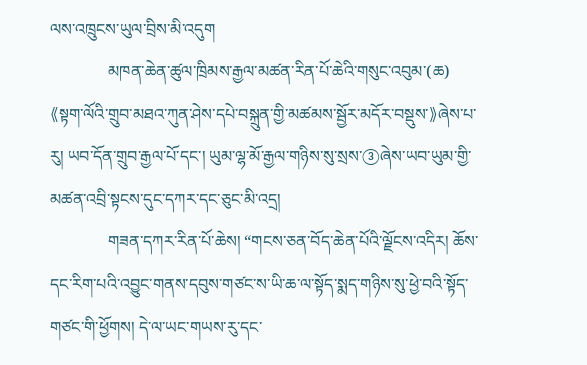ལས་འཁྲུངས་ཡུལ་བྲིས་མི་འདུག
              མཁན་ཆེན་ཚུལ་ཁྲིམས་རྒྱལ་མཚན་རིན་པོ་ཆེའི་གསུང་འབུམ་(ཆ)《སྟག་ལོའི་གྲུབ་མཐའ་ཀུན་ཤེས་དཔེ་བསྐྲུན་གྱི་མཚམས་སྦྱོར་མདོར་བསྡུས་》ཞེས་པ་རུ། ཡབ་དོན་གྲུབ་རྒྱལ་པོ་དང་། ཡུམ་ལྷ་མོ་རྒྱལ་གཉིས་སུ་སྲས་③ཞེས་ཡབ་ཡུམ་གྱི་མཚན་འབྲི་སྟངས་དུང་དཀར་དང་ཅུང་མི་འདྲ།
              གཟན་དཀར་རིན་པོ་ཆེས། “གངས་ཅན་བོད་ཆེན་པོའི་ལྗོངས་འདིར། ཆོས་དང་རིག་པའི་འབྱུང་གནས་དབུས་གཙང་ས་ཡི་ཆ་ལ་སྟོད་སྨད་གཉིས་སུ་ཕྱེ་བའི་སྟོད་གཙང་གི་ཕྱོགས། དེ་ལ་ཡང་གཡས་རུ་དང་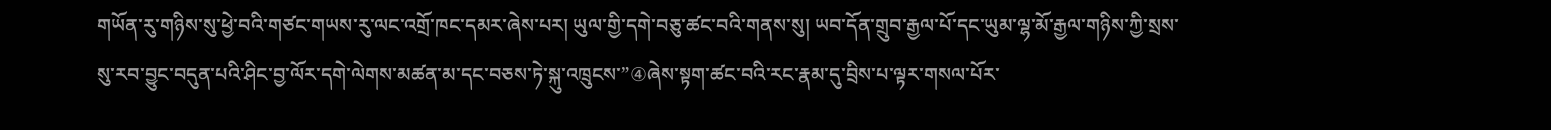གཡོན་རུ་གཉིས་སུ་ཕྱེ་བའི་གཙང་གཡས་རུ་ལང་འགྲོ་ཁང་དམར་ཞེས་པར། ཡུལ་གྱི་དགེ་བཅུ་ཚང་བའི་གནས་སུ། ཡབ་དོན་གྲུབ་རྒྱལ་པོ་དང་ཡུམ་ལྷ་མོ་རྒྱལ་གཉིས་ཀྱི་སྲས་སུ་རབ་བྱུང་བདུན་པའི་ཤིང་བྱ་ལོར་དགེ་ལེགས་མཚན་མ་དང་བཅས་ཏེ་སྐུ་འཁྲུངས་”④ཞེས་སྟག་ཚང་བའི་རང་རྣམ་དུ་བྲིས་པ་ལྟར་གསལ་པོར་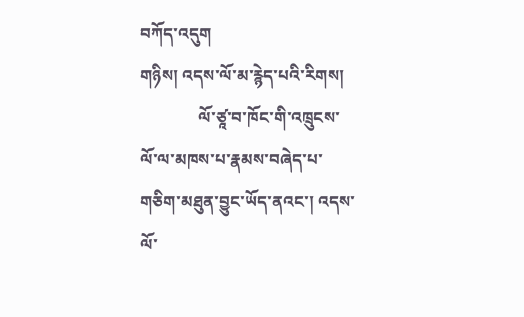བཀོད་འདུག
གཉིས། འདས་ལོ་མ་རྙེད་པའི་རིགས།
              ལོ་ཙཱ་བ་ཁོང་གི་འཁྲུངས་ལོ་ལ་མཁས་པ་རྣམས་བཞེད་པ་གཅིག་མཐུན་བྱུང་ཡོད་ནའང་། འདས་ལོ་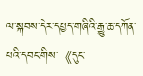ལ་སྐབས་དེར་དཔྱད་གཞིའི་རྒྱུ་ཆ་དཀོན་པའི་དབང་གིས་《དུང་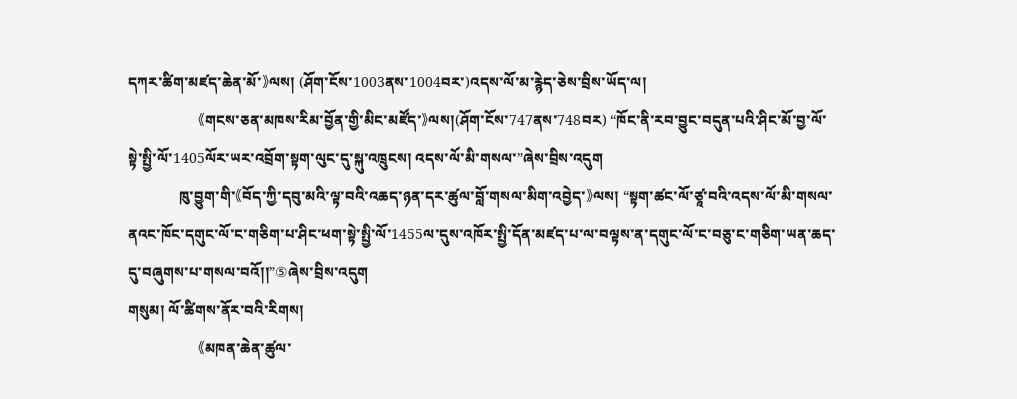དཀར་ཚིག་མཛད་ཆེན་མོ་》ལས། (ཤོག་ངོས་1003ནས་1004བར་)འདས་ལོ་མ་རྙེད་ཅེས་བྲིས་ཡོད་ལ།
              《གངས་ཅན་མཁས་རིམ་བྱོན་གྱི་མིང་མཛོད་》ལས།(ཤོག་ངོས་747ནས་748བར) “ཁོང་ནི་རབ་བྱུང་བདུན་པའི་ཤིང་མོ་བྱ་ལོ་སྟེ་སྤྱི་ལོ་1405ལོར་ཡར་འབྲོག་སྟག་ལུང་དུ་སྐུ་འཁྲུངས། འདས་ལོ་མི་གསལ་”ཞེས་བྲིས་འདུག
              ཁུ་བྱུག་གི་《བོད་ཀྱི་དབུ་མའི་ལྟ་བའི་འཆད་ཉན་དར་ཚུལ་བློ་གསལ་མིག་འབྱེད་》ལས། “སྟག་ཚང་ལོ་ཙཱ་བའི་འདས་ལོ་མི་གསལ་ནའང་ཁོང་དགུང་ལོ་ང་གཅིག་པ་ཤིང་ཕག་སྟེ་སྤྱི་ལོ་1455ལ་དུས་འཁོར་སྤྱི་དོན་མཛད་པ་ལ་བལྟས་ན་དགུང་ལོ་ང་བཅུ་ང་གཅིག་ཡན་ཆད་དུ་བཞུགས་པ་གསལ་བའོ།།”⑤ཞེས་བྲིས་འདུག
གསུམ། ལོ་ཚིགས་ནོར་བའི་རིགས།
              《མཁན་ཆེན་ཚུལ་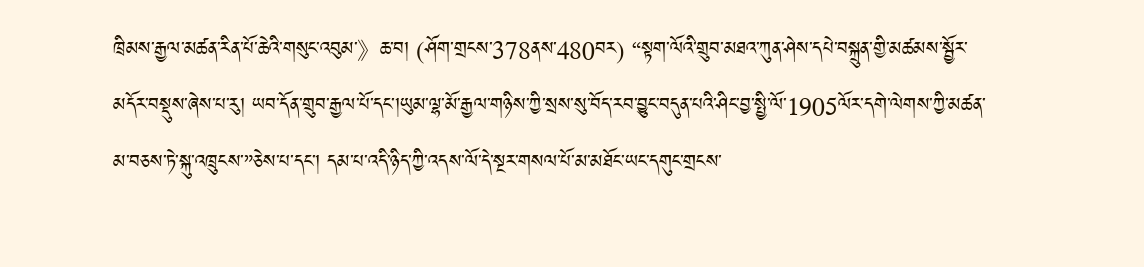ཁྲིམས་རྒྱལ་མཚན་རིན་པོ་ཆེའི་གསུང་འབུམ་》ཆ་བ། (ཤོག་གྲངས་378ནས་480བར) “སྟག་ལོའི་གྲུབ་མཐའ་ཀུན་ཤེས་དཔེ་བསྐྲུན་གྱི་མཚམས་སྦྱོར་མདོར་བསྡུས་ཞེས་པ་རུ། ཡབ་དོན་གྲུབ་རྒྱལ་པོ་དང་།ཡུམ་ལྷ་མོ་རྒྱལ་གཉིས་ཀྱི་སྲས་སུ་བོད་རབ་བྱུང་བདུན་པའི་ཤིང་བྱ་སྤྱི་ལོ་1905ལོར་དགེ་ལེགས་ཀྱི་མཚན་མ་བཅས་ཏེ་སྐུ་འཁྲུངས་”ཅེས་པ་དང་། དམ་པ་འདི་ཉིད་ཀྱི་འདས་ལོ་དེ་སྔར་གསལ་པོ་མ་མཐོང་ཡང་དགུང་གྲངས་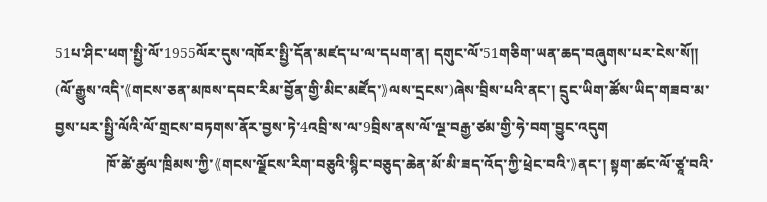51པ་ཤིང་ཕག་སྤྱི་ལོ་1955ལོར་དུས་འཁོར་སྤྱི་དོན་མཛད་པ་ལ་དཔག་ན། དགུང་ལོ་51གཅིག་ཡན་ཆད་བཞུགས་པར་ངེས་སོ།། (ལོ་རྒྱུས་འདི་《གངས་ཅན་མཁས་དབང་རིམ་བྱོན་གྱི་མིང་མཛོད་》ལས་དྲངས་)ཞེས་བྲིས་པའི་ནང་། དྲུང་ཡིག་ཚོས་ཡིད་གཟབ་མ་བྱས་པར་སྤྱི་ལོའི་ལོ་གྲངས་བཏགས་ནོར་བྱས་ཏེ་4འབྲི་ས་ལ་9བྲིས་ནས་ལོ་ལྔ་བརྒྱ་ཙམ་གྱི་ཧེ་བག་བྱུང་འདུག
              ཁོ་ཚེ་ཚུལ་ཁྲིམས་ཀྱི་《གངས་ལྗོངས་རིག་བཅུའི་སྙིང་བཅུད་ཆེན་མོ་མི་ཟད་འོད་ཀྱི་ཕྲེང་བའི་》ནང་། སྟག་ཚང་ལོ་ཙཱ་བའི་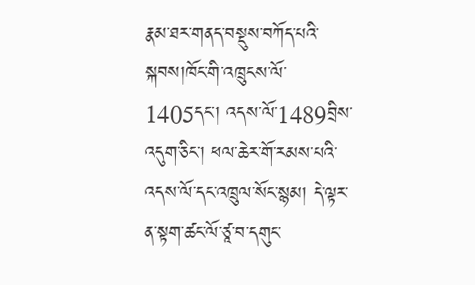རྣམ་ཐར་གནད་བསྡུས་བཀོད་པའི་སྐབས།ཁོང་གི་འཁྲུངས་ལོ་1405དང་། འདས་ལོ་1489བྲིས་འདུག་ཅིང་། ཕལ་ཆེར་གོ་རམས་པའི་འདས་ལོ་དང་འཁྲུལ་སོང་སྙམ། དེ་ལྟར་ན་སྟག་ཚང་ལོ་ཙཱ་བ་དགུང་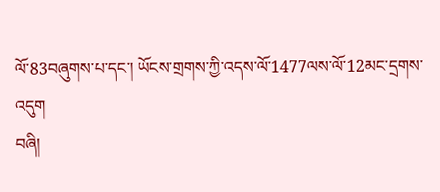ལོ་83བཞུགས་པ་དང་། ཡོངས་གྲགས་ཀྱི་འདས་ལོ་1477ལས་ལོ་12མང་དྲགས་འདུག
བཞི།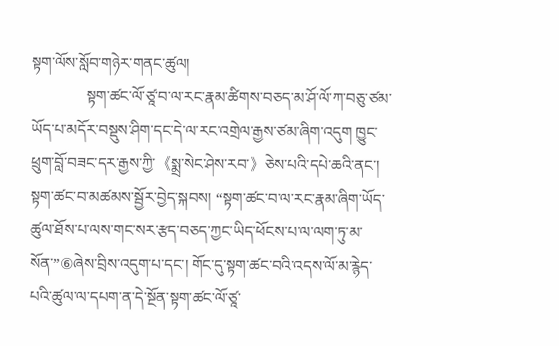སྟག་ལོས་སློབ་གཉེར་གནང་ཚུལ།
              སྟག་ཚང་ལོ་ཙཱ་བ་ལ་རང་རྣམ་ཚིགས་བཅད་མ་ཤོ་ལོ་ཀ་བཅུ་ཙམ་ཡོད་པ་མདོར་བསྡུས་ཤིག་དང་དེ་ལ་རང་འགྲེལ་རྒྱས་ཙམ་ཞིག་འདུག ཁྱུང་ཕྲུག་བློ་བཟང་དར་རྒྱས་ཀྱི་《སྨྲ་སེང་ཤེས་རབ་》ཅེས་པའི་དཔེ་ཆའི་ནང་། སྟག་ཚང་བ་མཚམས་སྦྱོར་བྱེད་སྐབས། “སྟག་ཚང་བ་ལ་རང་རྣམ་ཞིག་ཡོད་ཚུལ་ཐོས་པ་ལས་གང་སར་རྩད་བཅད་ཀྱང་ཡིད་ཕོངས་པ་ལ་ལག་ཏུ་མ་སོན་”⑥ཞེས་བྲིས་འདུག་པ་དང་། གོང་དུ་སྟག་ཚང་བའི་འདས་ལོ་མ་རྙེད་པའི་ཚུལ་ལ་དཔག་ན་དེ་སྔོན་སྟག་ཚང་ལོ་ཙཱ་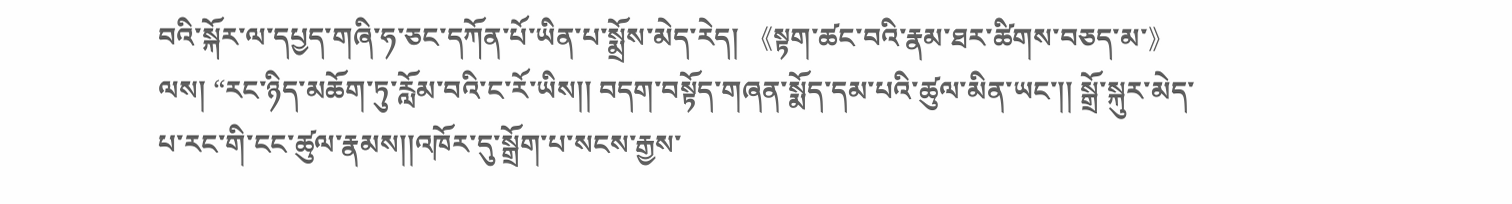བའི་སྐོར་ལ་དཔྱད་གཞི་ཧ་ཅང་དཀོན་པོ་ཡིན་པ་སྨྲོས་མེད་རེད། 《སྟག་ཚང་བའི་རྣམ་ཐར་ཚིགས་བཅད་མ་》ལས། “རང་ཉིད་མཆོག་ཏུ་རློམ་བའི་ང་རོ་ཡིས།། བདག་བསྟོད་གཞན་སྨོད་དམ་པའི་ཚུལ་མིན་ཡང་།། སྒྲོ་སྐུར་མེད་པ་རང་གི་ངང་ཚུལ་རྣམས།།འཁོར་དུ་སྒྲོག་པ་སངས་རྒྱས་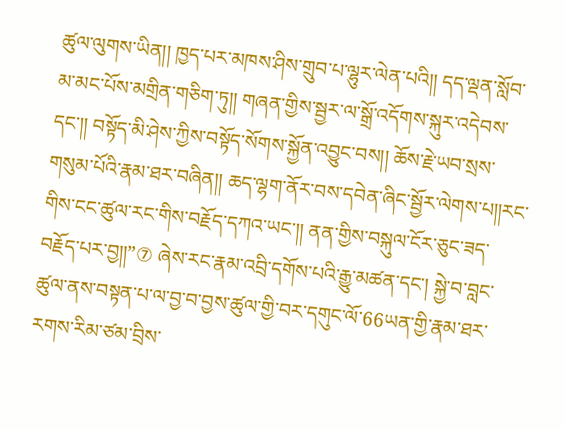ཚུལ་ལུགས་ཡིན།། ཁྱད་པར་མཁས་ཤིས་གྲུབ་པ་ལྷུར་ལེན་པའི།། དད་ལྡན་སློབ་མ་མང་པོས་མགྲིན་གཅིག་ཏུ།། གཞན་གྱིས་སྦྱར་ལ་སྒྲོ་འདོགས་སྐུར་འདེབས་དང་།། བསྟོད་མི་ཤེས་ཀྱིས་བསྟོད་སོགས་སྐྱོན་འབྱུང་བས།། ཆོས་རྗེ་ཡབ་སྲས་གསུམ་པོའི་རྣམ་ཐར་བཞིན།། ཆད་ལྷག་ནོར་བས་དབེན་ཞིང་སྦྱོར་ལེགས་པ།།རང་གིས་ངང་ཚུལ་རང་གིས་བརྗོད་དཀའ་ཡང་།། ནན་གྱིས་བསྐུལ་ངོར་ཅུང་ཟད་བརྗོད་པར་བྱ།།”⑦ ཞེས་རང་རྣམ་འབྲི་དགོས་པའི་རྒྱུ་མཚན་དང་། སྐྱེ་བ་བླང་ཚུལ་ནས་བསྟན་པ་ལ་བྱ་བ་བྱས་ཚུལ་གྱི་བར་དགུང་ལོ་66ཡན་གྱི་རྣམ་ཐར་རགས་རིམ་ཙམ་བྲིས་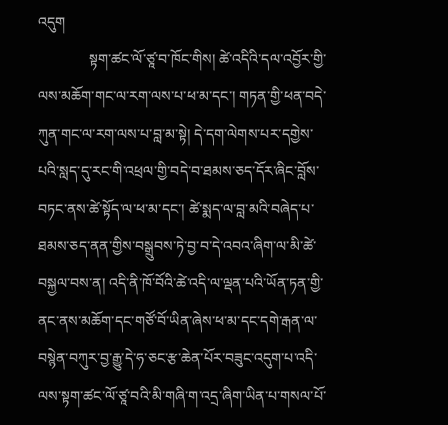འདུག
              སྟག་ཚང་ལོ་ཙཱ་བ་ཁོང་གིས། ཚེ་འདིའི་དལ་འབྱོར་གྱི་ལས་མཆོག་གང་ལ་རག་ལས་པ་ཕ་མ་དང་། གཏན་གྱི་ཕན་བདེ་ཀུན་གང་ལ་རག་ལས་པ་བླ་མ་སྟེ། དེ་དག་ལེགས་པར་དགྱེས་པའི་སླད་དུ་རང་གི་འཕྲལ་གྱི་བདེ་བ་ཐམས་ཅད་དོར་ཞིང་བློས་བཏང་ནས་ཚེ་སྟོད་ལ་ཕ་མ་དང་། ཚེ་སྨད་ལ་བླ་མའི་བཞེད་པ་ཐམས་ཅད་ནན་གྱིས་བསྒྲུབས་ཏེ་བྱ་བ་དེ་འབའ་ཞིག་ལ་མི་ཚེ་བསྐྱལ་བས་ན། འདི་ནི་ཁོ་བོའི་ཚེ་འདི་ལ་ལྡན་པའི་ཡོན་ཏན་གྱི་ནང་ནས་མཆོག་དང་གཙོ་བོ་ཡིན་ཞེས་ཕ་མ་དང་དགེ་རྒན་ལ་བསྙེན་བཀུར་བྱ་རྒྱུ་དེ་ཧ་ཅང་རྩ་ཆེན་པོར་བཟུང་འདུག་པ་འདི་ལས་སྟག་ཚང་ལོ་ཙཱ་བའི་མི་གཞི་ག་འདྲ་ཞིག་ཡིན་པ་གསལ་པོ་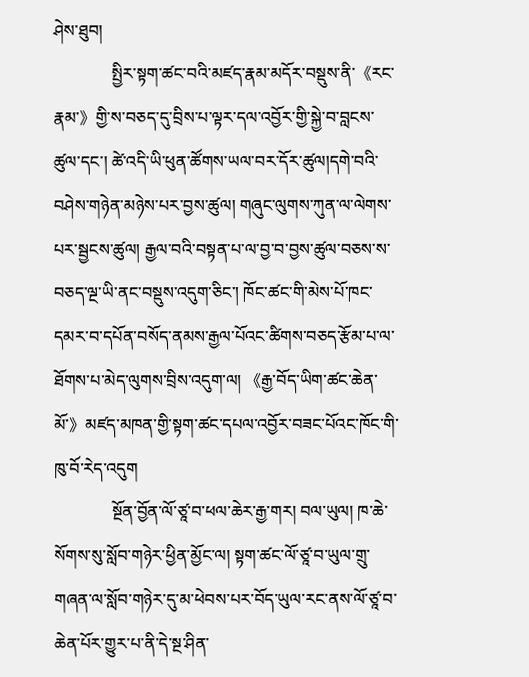ཤེས་ཐུབ།
              སྤྱིར་སྟག་ཚང་བའི་མཛད་རྣམ་མདོར་བསྡུས་ནི་《རང་རྣམ་》གྱི་ས་བཅད་དུ་བྲིས་པ་ལྟར་དལ་འབྱོར་གྱི་སྐྱེ་བ་བླངས་ཚུལ་དང་། ཚེ་འདི་ཡི་ཕུན་ཚོགས་ཡལ་བར་དོར་ཚུལ།དགེ་བའི་བཤེས་གཉེན་མཉེས་པར་བྱས་ཚུལ། གཞུང་ལུགས་ཀུན་ལ་ལེགས་པར་སྦྱངས་ཚུལ། རྒྱལ་བའི་བསྟན་པ་ལ་བྱ་བ་བྱས་ཚུལ་བཅས་ས་བཅད་ལྔ་ཡི་ནང་བསྡུས་འདུག་ཅིང་། ཁོང་ཚང་གི་མེས་པོ་ཁང་དམར་བ་དཔོན་བསོད་ནམས་རྒྱལ་པོའང་ཚིགས་བཅད་རྩོམ་པ་ལ་ཐོགས་པ་མེད་ལུགས་བྲིས་འདུག་ལ། 《རྒྱ་བོད་ཡིག་ཚང་ཆེན་མོ་》མཛད་མཁན་གྱི་སྟག་ཚང་དཔལ་འབྱོར་བཟང་པོའང་ཁོང་གི་ཁུ་བོ་རེད་འདུག
              སྔོན་བྱོན་ལོ་ཙཱ་བ་ཕལ་ཆེར་རྒྱ་གར། བལ་ཡུལ། ཁ་ཆེ་སོགས་སུ་སློབ་གཉེར་ཕྱིན་མྱོང་ལ། སྟག་ཚང་ལོ་ཙཱ་བ་ཡུལ་གྲུ་གཞན་ལ་སློབ་གཉེར་དུ་མ་ཕེབས་པར་བོད་ཡུལ་རང་ནས་ལོ་ཙཱ་བ་ཆེན་པོར་གྱུར་པ་ནི་དེ་སྔ་ཤིན་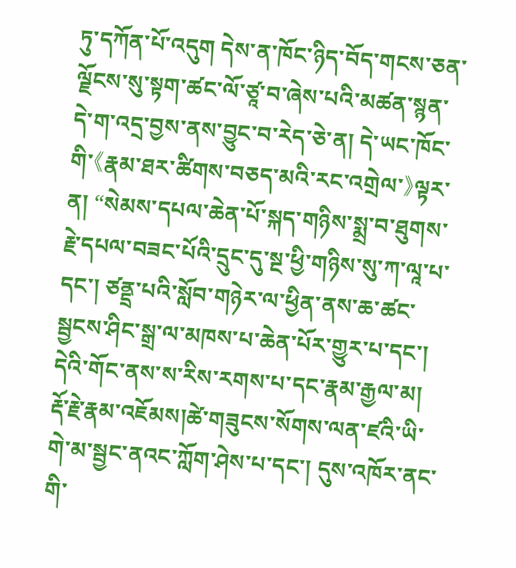ཏུ་དཀོན་པོ་འདུག དེས་ན་ཁོང་ཉིད་བོད་གངས་ཅན་ལྗོངས་སུ་སྟག་ཚང་ལོ་ཙཱ་བ་ཞེས་པའི་མཚན་སྙན་དེ་ག་འདྲ་བྱས་ནས་བྱུང་བ་རེད་ཅེ་ན། དེ་ཡང་ཁོང་གི་《རྣམ་ཐར་ཚིགས་བཅད་མའི་རང་འགྲེལ་》ལྟར་ན། “སེམས་དཔལ་ཆེན་པོ་སྐད་གཉིས་སྨྲ་བ་ཐུགས་རྗེ་དཔལ་བཟང་པོའི་དྲུང་དུ་སྔ་ཕྱི་གཉིས་སུ་ཀ་ལཱ་པ་དང་། ཙནྡྲ་པའི་སློབ་གཉེར་ལ་ཕྱིན་ནས་ཆ་ཚང་སྦྱངས་ཤིང་སྒྲ་ལ་མཁས་པ་ཆེན་པོར་གྱུར་པ་དང་། དེའི་གོང་ནས་ས་རིས་རགས་པ་དང་རྣམ་རྒྱལ་མ། རྡོ་རྗེ་རྣམ་འཇོམས།ཚེ་གཟུངས་སོགས་ལན་ཛའི་ཡི་གེ་མ་སྦྱང་ནའང་ཀློག་ཤེས་པ་དང་། དུས་འཁོར་ནང་གི་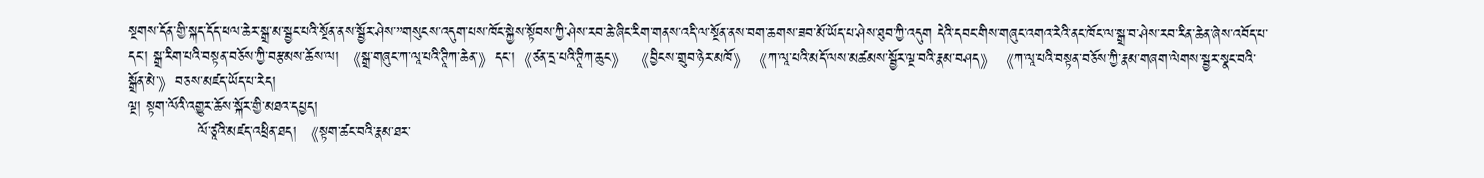སྔགས་དོན་གྱི་སྐད་དོད་ཕལ་ཆེར་སྒྲ་མ་སྦྱང་པའི་སྔོན་ནས་སྦྱོར་ཤེས་”གསུངས་འདུག་པས་ཁོང་སྐྱེས་སྟོབས་ཀྱི་ཤེས་རབ་ཆེ་ཞིང་རིག་གནས་འདི་ལ་སྔོན་ནས་བག་ཆགས་ཟབ་མོ་ཡོད་པ་ཤེས་ཐུབ་ཀྱི་འདུག དེའི་དབང་གིས་གཞུང་འགའ་རེའི་ནང་ཁོང་ལ་སྒྲ་བ་ཤེས་རབ་རིན་ཆེན་ཞེས་འབོད་པ་དང་། སྒྲ་རིག་པའི་བསྟན་བཅོས་ཀྱི་བརྩམས་ཆོས་ལ། 《སྒྲ་གཞུང་ཀ་ལཱ་པའི་ཊཱིཀ་ཆེན་》དང་།《ཙན་དྲ་པའི་ཊཱིཀ་ཆུང》 《བྱིངས་གྲུབ་ཉེར་མཁོ》《ཀ་ལཱ་པའི་མདོ་ལས་མཚམས་སྦྱོར་ལྔ་བའི་རྣམ་བཤད》《ཀ་ལཱ་པའི་བསྟན་བཅོས་ཀྱི་རྣམ་གཞག་ལེགས་སྦྱར་སྣང་བའི་སྒྲོན་མེ་》བཅས་མཛད་ཡོད་པ་རེད།
ལྔ། སྟག་ལོའི་འགྱུར་ཆོས་སྐོར་གྱི་མཐའ་དཔྱད།
              ལོ་ཙཱའི་མཛད་འཕྲིན་ཐད། 《སྟག་ཚང་བའི་རྣམ་ཐར་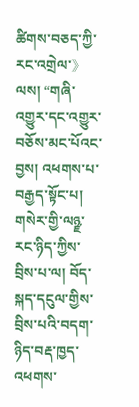ཚིགས་བཅད་ཀྱི་རང་འགྲེལ་》ལས། “གཞི་འགྱུར་དང་འགྱུར་བཅོས་མང་པོའང་བྱས། འཕགས་པ་བརྒྱད་སྟོང་པ། གསེར་གྱི་ལཉྫ་རང་ཉིད་ཀྱིས་བྲིས་པ་ལ། བོད་སྐད་དངུལ་གྱིས་བྲིས་པའི་བདག་ཉིད་བརྡ་ཁྱད་འཕགས་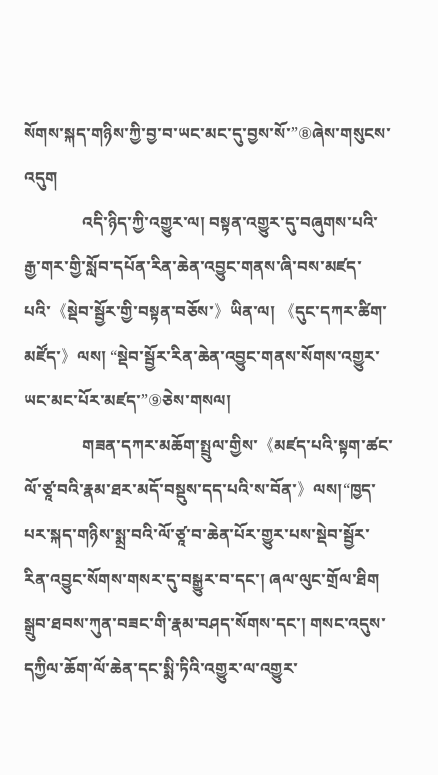སོགས་སྐད་གཉིས་ཀྱི་བྱ་བ་ཡང་མང་དུ་བྱས་སོ་”⑧ཞེས་གསུངས་འདུག
              འདི་ཉིད་ཀྱི་འགྱུར་ལ། བསྟན་འགྱུར་དུ་བཞུགས་པའི་རྒྱ་གར་གྱི་སློབ་དཔོན་རིན་ཆེན་འབྱུང་གནས་ཞི་བས་མཛད་པའི་《སྡེབ་སྦྱོར་གྱི་བསྟན་བཅོས་》ཡིན་ལ། 《དུང་དཀར་ཚིག་མཛོད་》ལས། “སྡེབ་སྦྱོར་རིན་ཆེན་འབྱུང་གནས་སོགས་འགྱུར་ཡང་མང་པོར་མཛད་”⑨ཅེས་གསལ།
              གཟན་དཀར་མཆོག་སྤྲུལ་གྱིས་《མཛད་པའི་སྟག་ཚང་ལོ་ཙཱ་བའི་རྣམ་ཐར་མདོ་བསྡུས་དད་པའི་ས་བོན་》ལས།“ཁྱད་པར་སྐད་གཉིས་སྨྲ་བའི་ལོ་ཙཱ་བ་ཆེན་པོར་གྱུར་པས་སྡེབ་སྦྱོར་རིན་འབྱུང་སོགས་གསར་དུ་བསྒྱུར་བ་དང་། ཞལ་ལུང་གྲོལ་ཐིག སྒྲུབ་ཐབས་ཀུན་བཟང་གི་རྣམ་བཤད་སོགས་དང་། གསང་འདུས་དཀྱིལ་ཆོག་ལོ་ཆེན་དང་སྨི་ཏིའི་འགྱུར་ལ་འགྱུར་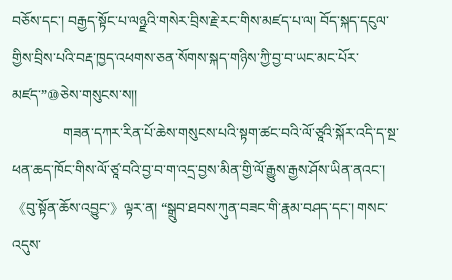བཅོས་དང་། བརྒྱད་སྟོང་པ་ལཉྫའི་གསེར་བྲིས་རྗེ་རང་གིས་མཛད་པ་ལ། བོད་སྐད་དངུལ་གྱིས་བྲིས་པའི་བརྡ་ཁྱད་འཕགས་ཅན་སོགས་སྐད་གཉིས་ཀྱི་བྱ་བ་ཡང་མང་པོར་མཛད་”⑩ཅེས་གསུངས་ས།།
              གཟན་དཀར་རིན་པོ་ཆེས་གསུངས་པའི་སྟག་ཚང་བའི་ལོ་ཙཱའི་སྐོར་འདི་ད་སྔ་ཕན་ཆད་ཁོང་གིས་ལོ་ཙཱ་བའི་བྱ་བ་ག་འདྲ་བྱས་མིན་གྱི་ལོ་རྒྱུས་རྒྱས་ཤོས་ཡིན་ནའང་། 《བུ་སྟོན་ཆོས་འབྱུང་》ལྟར་ན། “སྒྲུབ་ཐབས་ཀུན་བཟང་གི་རྣམ་བཤད་དང་། གསང་འདུས་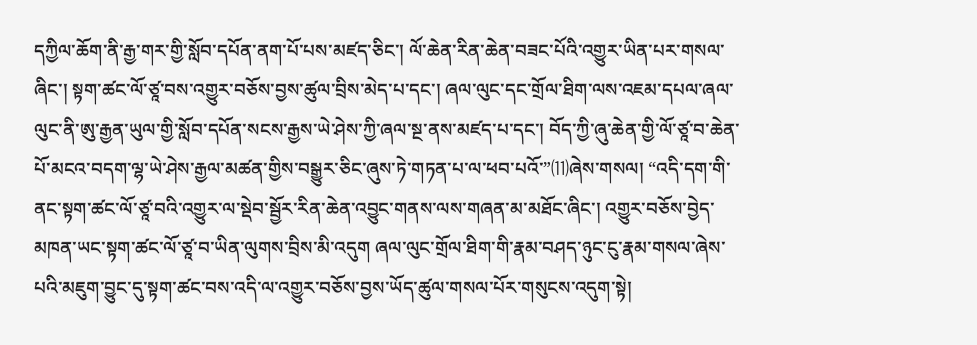དཀྱིལ་ཆོག་ནི་རྒྱ་གར་གྱི་སློབ་དཔོན་ནག་པོ་པས་མཛད་ཅིང་། ལོ་ཆེན་རིན་ཆེན་བཟང་པོའི་འགྱུར་ཡིན་པར་གསལ་ཞིང་། སྟག་ཚང་ལོ་ཙཱ་བས་འགྱུར་བཅོས་བྱས་ཚུལ་བྲིས་མེད་པ་དང་། ཞལ་ལུང་དང་གྲོལ་ཐིག་ལས་འཇམ་དཔལ་ཞལ་ལུང་ནི་ཨུ་རྒྱན་ཡུལ་གྱི་སློབ་དཔོན་སངས་རྒྱས་ཡེ་ཤེས་ཀྱི་ཞལ་སྔ་ནས་མཛད་པ་དང་། བོད་ཀྱི་ཞུ་ཆེན་གྱི་ལོ་ཙཱ་བ་ཆེན་པོ་མངའ་བདག་ལྷ་ཡེ་ཤེས་རྒྱལ་མཚན་གྱིས་བསྒྱུར་ཅིང་ཞུས་ཏེ་གཏན་པ་ལ་ཕབ་པའོ་”⑾ཞེས་གསལ། “འདི་དག་གི་ནང་སྟག་ཚང་ལོ་ཙཱ་བའི་འགྱུར་ལ་སྡེབ་སྦྱོར་རིན་ཆེན་འབྱུང་གནས་ལས་གཞན་མ་མཐོང་ཞིང་། འགྱུར་བཅོས་བྱེད་མཁན་ཡང་སྟག་ཚང་ལོ་ཙཱ་བ་ཡིན་ལུགས་བྲིས་མི་འདུག ཞལ་ལུང་གྲོལ་ཐིག་གི་རྣམ་བཤད་ཉུང་ངུ་རྣམ་གསལ་ཞེས་པའི་མཇུག་བྱུང་དུ་སྟག་ཚང་བས་འདི་ལ་འགྱུར་བཅོས་བྱས་ཡོད་ཚུལ་གསལ་པོར་གསུངས་འདུག་སྟེ།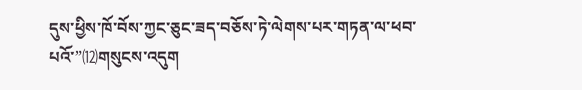དུས་ཕྱིས་ཁོ་བོས་ཀྱང་ཅུང་ཟད་བཅོས་ཏེ་ལེགས་པར་གཏན་ལ་ཕབ་པའོ་”⑿གསུངས་འདུག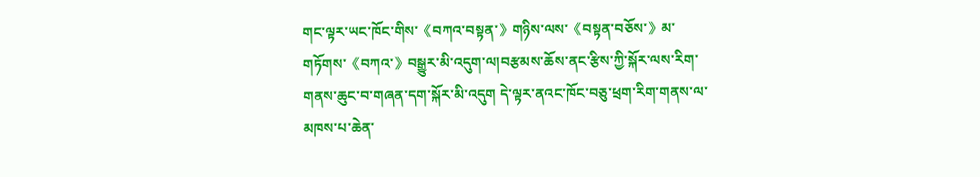གང་ལྟར་ཡང་ཁོང་གིས་《བཀའ་བསྟན་》གཉིས་ལས་《བསྟན་བཅོས་》མ་གཏོགས་《བཀའ་》བསྒྱུར་མི་འདུག་ལ།བརྩམས་ཆོས་ནང་རྩིས་ཀྱི་སྐོར་ལས་རིག་གནས་ཆུང་བ་གཞན་དག་སྐོར་མི་འདུག དེ་ལྟར་ནའང་ཁོང་བཅུ་ཕྲག་རིག་གནས་ལ་མཁས་པ་ཆེན་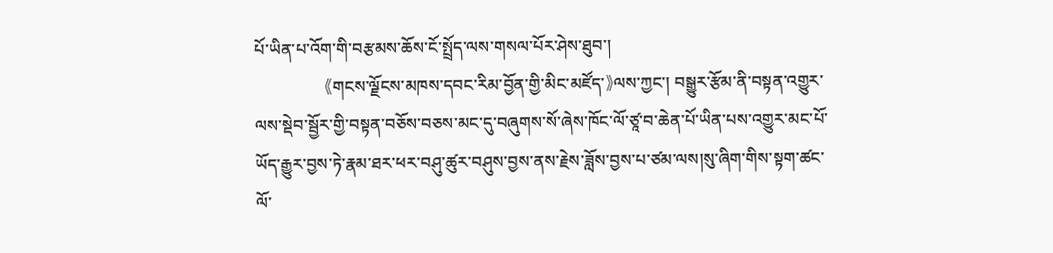པོ་ཡིན་པ་འོག་གི་བརྩམས་ཆོས་ངོ་སྤྲོད་ལས་གསལ་པོར་ཤེས་ཐུབ་།
              《གངས་ལྗོངས་མཁས་དབང་རིམ་བྱོན་གྱི་མིང་མཛོད་》ལས་ཀྱང་། བསྒྱུར་རྩོམ་ནི་བསྟན་འགྱུར་ལས་སྡེབ་སྦྱོར་གྱི་བསྟན་བཅོས་བཅས་མང་དུ་བཞུགས་སོ་ཞེས་ཁོང་ལོ་ཙཱ་བ་ཆེན་པོ་ཡིན་པས་འགྱུར་མང་པོ་ཡོད་རྒྱུར་བྱས་ཏེ་རྣམ་ཐར་ཕར་བཤུ་ཚུར་བཤུས་བྱས་ནས་རྗེས་ཟློས་བྱས་པ་ཙམ་ལས།སུ་ཞིག་གིས་སྟག་ཚང་ལོ་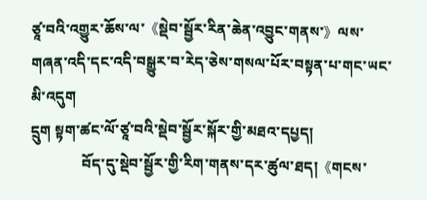ཙཱ་བའི་འགྱུར་ཆོས་ལ་《སྡེབ་སྦྱོར་རིན་ཆེན་འབྱུང་གནས་》ལས་གཞན་འདི་དང་འདི་བསྒྱུར་བ་རེད་ཅེས་གསལ་པོར་བསྟན་པ་གང་ཡང་མི་འདུག
དྲུག སྟག་ཚང་ལོ་ཙཱ་བའི་སྡེབ་སྦྱོར་སྐོར་གྱི་མཐའ་དཔྱད།
              བོད་དུ་སྡེབ་སྦྱོར་གྱི་རིག་གནས་དར་ཚུལ་ཐད།《གངས་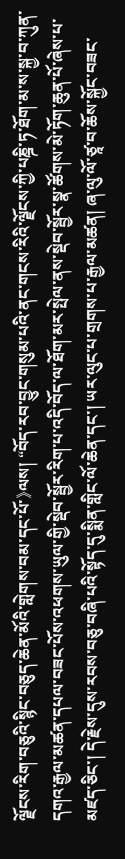ལྗོངས་རིག་བཅུའི་སྙིང་བཅུད་ཆེན་མོའི་གླེགས་བམ་དང་པོ་》ལས། “བོད་རབ་བྱུང་གསུམ་པའི་ནང་གངས་རིའི་ལྗོངས་ཀྱི་པཎྜི་ཏ་ཐོག་མ་ས་སྐྱ་བ་ཀུན་དགའ་རྒྱལ་མཚན་དཔལ་བཟང་པོས་འཕགས་ཡུལ་གྱི་སྡེབ་སྦྱོར་རིག་པ་འདི་བོད་ལ་ཐོག་མར་སྤེལ་ནས་སྡེབ་སྦྱོར་སྣ་ཚོགས་མེ་ཏོག་ཆུན་པོ་ཞེས་པ་མཛད་ཅིང་། དེ་རྗེས་དུས་རབས་བཅུ་བཞི་པའི་སྟོད་དུ་སྨིན་གླིང་ལོ་ཆེན་དང་། ཡར་ལུང་པ་གྲགས་པ་རྒྱལ་མཚན། ཞ་ལུ་ལོ་ཙཱ་བ་ཆོས་སྐྱོང་བཟང་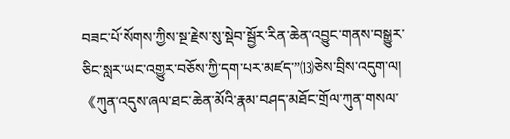བཟང་པོ་སོགས་ཀྱིས་སྔ་རྗེས་སུ་སྡེབ་སྦྱོར་རིན་ཆེན་འབྱུང་གནས་བསྒྱུར་ཅིང་སླར་ཡང་འགྱུར་བཅོས་ཀྱི་དག་པར་མཛད་”⒀ཅེས་བྲིས་འདུག་ལ།《ཀུན་འདུས་ཞལ་ཐང་ཆེན་མོའི་རྣམ་བཤད་མཐོང་གྲོལ་ཀུན་གསལ་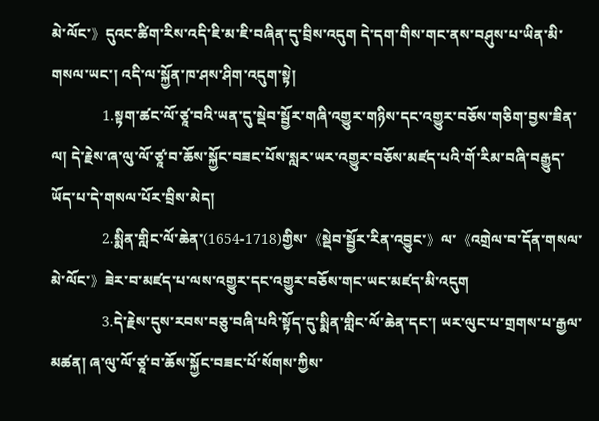མེ་ལོང་》དུའང་ཚིག་རིས་འདི་ཇི་མ་ཇི་བཞིན་དུ་བྲིས་འདུག དེ་དག་གིས་གང་ནས་བཤུས་པ་ཡིན་མི་གསལ་ཡང་། འདི་ལ་སྐྱོན་ཁ་ཤས་ཤིག་འདུག་སྟེ།
              1.སྟག་ཚང་ལོ་ཙཱ་བའི་ཡན་དུ་སྡེབ་སྦྱོར་གཞི་འགྱུར་གཉིས་དང་འགྱུར་བཅོས་གཅིག་བྱས་ཟིན་ལ། དེ་རྗེས་ཞ་ལུ་ལོ་ཙཱ་བ་ཆོས་སྐྱོང་བཟང་པོས་སླར་ཡར་འགྱུར་བཅོས་མཛད་པའི་གོ་རིམ་བཞི་བརྒྱུད་ཡོད་པ་དེ་གསལ་པོར་བྲིས་མེད།
              2.སྨིན་གླིང་ལོ་ཆེན་(1654-1718)གྱིས་《སྡེབ་སྦྱོར་རིན་འབྱུང་》ལ་《འགྲེལ་བ་དོན་གསལ་མེ་ལོང་》ཟེར་བ་མཛད་པ་ལས་འགྱུར་དང་འགྱུར་བཅོས་གང་ཡང་མཛད་མི་འདུག
              3.དེ་རྗེས་དུས་རབས་བཅུ་བཞི་པའི་སྟོད་དུ་སྨིན་གླིང་ལོ་ཆེན་དང་། ཡར་ལུང་པ་གྲགས་པ་རྒྱལ་མཚན། ཞ་ལུ་ལོ་ཙཱ་བ་ཆོས་སྐྱོང་བཟང་པོ་སོགས་ཀྱིས་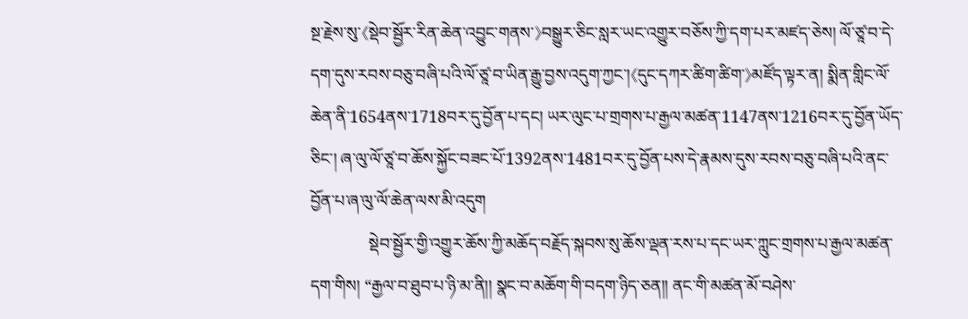སྔ་རྗེས་སུ་《སྡེབ་སྦྱོར་རིན་ཆེན་འབྱུང་གནས་》བསྒྱུར་ཅིང་སླར་ཡང་འགྱུར་བཅོས་ཀྱི་དག་པར་མཛད་ཅེས། ལོ་ཙཱ་བ་དེ་དག་དུས་རབས་བཅུ་བཞི་པའི་ལོ་ཙཱ་བ་ཡིན་རྒྱུ་བྱས་འདུག་ཀྱང་།《དུང་དཀར་ཚིག་ཚིག་》མཛོད་ལྟར་ན། སྨིན་གླིང་ལོ་ཆེན་ནི་1654ནས་1718བར་དུ་བྱོན་པ་དང། ཡར་ལུང་པ་གྲགས་པ་རྒྱལ་མཚན་1147ནས་1216བར་དུ་བྱོན་ཡོད་ཅིང་། ཞ་ལུ་ལོ་ཙཱ་བ་ཆོས་སྐྱོང་བཟང་པོ་1392ནས་1481བར་དུ་བྱོན་པས་དེ་རྣམས་དུས་རབས་བཅུ་བཞི་པའི་ནང་བྱོན་པ་ཞ་ལུ་ལོ་ཆེན་ལས་མི་འདུག
              སྡེབ་སྦྱོར་གྱི་འགྱུར་ཆོས་ཀྱི་མཆོད་བརྗོད་སྐབས་སུ་ཆོས་ལྡན་རས་པ་དང་ཡར་ཀླུང་གྲགས་པ་རྒྱལ་མཚན་དག་གིས། “རྒྱལ་བ་ཐུབ་པ་ཉི་མ་ནི།། སྣང་བ་མཆོག་གི་བདག་ཉིད་ཅན།། ནང་གི་མཚན་མོ་བཤེས་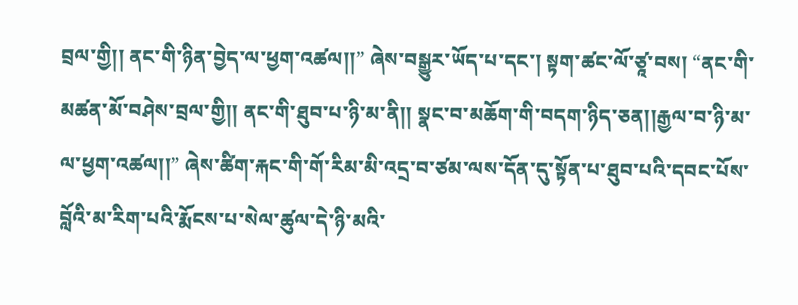བྲལ་གྱི།། ནང་གི་ཉིན་བྱེད་ལ་ཕྱག་འཚལ།།” ཞེས་བསྒྱུར་ཡོད་པ་དང་། སྟག་ཚང་ལོ་ཙཱ་བས། “ནང་གི་མཚན་མོ་བཤེས་བྲལ་གྱི།། ནང་གི་ཐུབ་པ་ཉི་མ་ནི།། སྣང་བ་མཆོག་གི་བདག་ཉིད་ཅན།།རྒྱལ་བ་ཉི་མ་ལ་ཕྱག་འཚལ།།” ཞེས་ཚིག་རྐང་གི་གོ་རིམ་མི་འདྲ་བ་ཙམ་ལས་དོན་དུ་སྟོན་པ་ཐུབ་པའི་དབང་པོས་བློའི་མ་རིག་པའི་རྨོངས་པ་སེལ་ཚུལ་དེ་ཉི་མའི་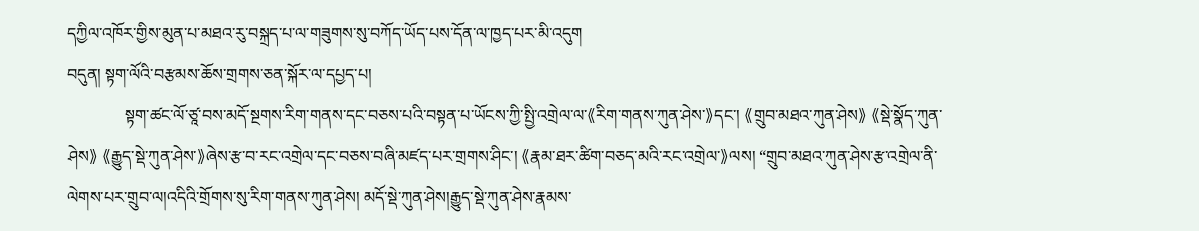དཀྱིལ་འཁོར་གྱིས་མུན་པ་མཐའ་རུ་བསྐྲད་པ་ལ་གཟུགས་སུ་བཀོད་ཡོད་པས་དོན་ལ་ཁྱད་པར་མི་འདུག
བདུན། སྟག་ལོའི་བརྩམས་ཆོས་གྲགས་ཅན་སྐོར་ལ་དཔྱད་པ།
              སྟག་ཚང་ལོ་ཙཱ་བས་མདོ་སྔགས་རིག་གནས་དང་བཅས་པའི་བསྟན་པ་ཡོངས་ཀྱི་སྤྱི་འགྲེལ་ལ་《རིག་གནས་ཀུན་ཤེས་》དང་། 《གྲུབ་མཐའ་ཀུན་ཤེས》 《སྡེ་སྣོད་ཀུན་ཤེས》 《རྒྱུད་སྡེ་ཀུན་ཤེས་》ཞེས་རྩ་བ་རང་འགྲེལ་དང་བཅས་བཞི་མཛད་པར་གྲགས་ཤིང་། 《རྣམ་ཐར་ཚིག་བཅད་མའི་རང་འགྲེལ་》ལས། “གྲུབ་མཐའ་ཀུན་ཤེས་རྩ་འགྲེལ་ནི་ལེགས་པར་གྲུབ་ལ།འདིའི་གྲོགས་སུ་རིག་གནས་ཀུན་ཤེས། མདོ་སྡེ་ཀུན་ཤེས།རྒྱུད་སྡེ་ཀུན་ཤེས་རྣམས་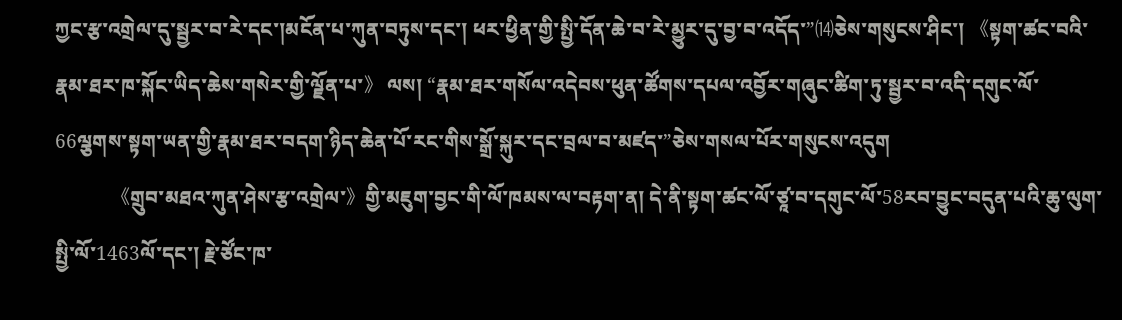ཀྱང་རྩ་འགྲེལ་དུ་སྦྱར་བ་རེ་དང་།མངོན་པ་ཀུན་བཏུས་དང་། ཕར་ཕྱིན་གྱི་སྤྱི་དོན་ཆེ་བ་རེ་མྱུར་དུ་བྱ་བ་འདོད་”⒁ཅེས་གསུངས་ཤིང་། 《སྟག་ཚང་བའི་རྣམ་ཐར་ཁ་སྐོང་ཡིད་ཆེས་གསེར་གྱི་ལྗོན་པ་》 ལས། “རྣམ་ཐར་གསོལ་འདེབས་ཕུན་ཚོགས་དཔལ་འབྱོར་གཞུང་ཚིག་ཏུ་སྦྱར་བ་འདི་དགུང་ལོ་66ལྕགས་སྟག་ཡན་གྱི་རྣམ་ཐར་བདག་ཉིད་ཆེན་པོ་རང་གིས་སྒྲོ་སྐུར་དང་བྲལ་བ་མཛད་”ཅེས་གསལ་པོར་གསུངས་འདུག
              《གྲུབ་མཐའ་ཀུན་ཤེས་རྩ་འགྲེལ་》གྱི་མཇུག་བྱང་གི་ལོ་ཁམས་ལ་བརྟག་ན། དེ་ནི་སྟག་ཚང་ལོ་ཙཱ་བ་དགུང་ལོ་58རབ་བྱུང་བདུན་པའི་ཆུ་ལུག་སྤྱི་ལོ་1463ལོ་དང་། རྗེ་ཙོང་ཁ་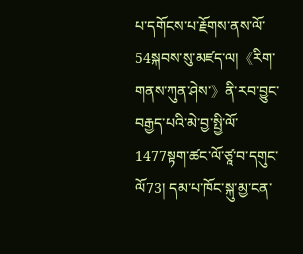པ་དགོངས་པ་རྗོགས་ནས་ལོ་54སྐབས་སུ་མཛད་ལ།《རིག་གནས་ཀུན་ཤེས་》ནི་རབ་བྱུང་བརྒྱད་པའི་མེ་བྱ་སྤྱི་ལོ་1477སྟག་ཚང་ལོ་ཙཱ་བ་དགུང་ལོ73། དམ་པ་ཁོང་སྐུ་མྱ་ངན་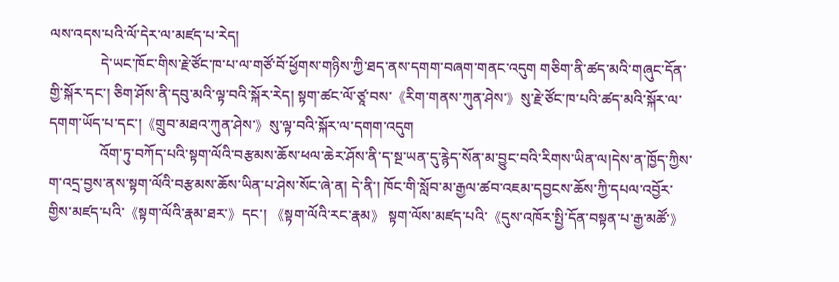ལས་འདས་པའི་ལོ་དེར་ལ་མཛད་པ་རེད།
              དེ་ཡང་ཁོང་གིས་རྗེ་ཙོང་ཁ་པ་ལ་གཙོ་བོ་ཕྱོགས་གཉིས་ཀྱི་ཐད་ནས་དགག་བཞག་གནང་འདུག གཅིག་ནི་ཚད་མའི་གཞུང་དོན་གྱི་སྐོར་དང་། ཅིག་ཤོས་ནི་དབུ་མའི་ལྟ་བའི་སྐོར་རེད། སྟག་ཚང་ལོ་ཙཱ་བས་《རིག་གནས་ཀུན་ཤེས་》སུ་རྗེ་ཙོང་ཁ་པའི་ཚད་མའི་སྐོར་ལ་དགག་ཡོད་པ་དང་།《གྲུབ་མཐའ་ཀུན་ཤེས་》སུ་ལྟ་བའི་སྐོར་ལ་དགག་འདུག
              འོག་ཏུ་བཀོད་པའི་སྟག་ལོའི་བརྩམས་ཆོས་ཕལ་ཆེར་ཤོས་ནི་ད་སྔ་ཡན་དུ་རྙེད་སོན་མ་བྱུང་བའི་རིགས་ཡིན་ལ།དེས་ན་ཁྱོད་ཀྱིས་ག་འདྲ་བྱས་ནས་སྟག་ལོའི་བརྩམས་ཆོས་ཡིན་པ་ཤེས་སོང་ཞེ་ན། དེ་ནི་། ཁོང་གི་སློབ་མ་རྒྱལ་ཚབ་འཇམ་དབྱངས་ཆོས་ཀྱི་དཔལ་འབྱོར་གྱིས་མཛད་པའི་《སྟག་ལོའི་རྣམ་ཐར་》དང་། 《སྟག་ལོའི་རང་རྣམ》 སྟག་ལོས་མཛད་པའི་《དུས་འཁོར་སྤྱི་དོན་བསྟན་པ་རྒྱ་མཚོ་》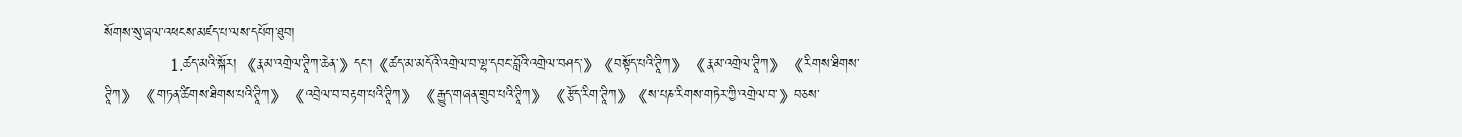སོགས་སུ་ཞལ་འཕངས་མཛད་པ་ལས་དཔོག་ཐུབ།
              1.ཚད་མའི་སྐོར། 《རྣམ་འགྲེལ་ཊཱིཀ་ཆེན་》དང་།《ཚད་མ་མདོའི་འགྲེལ་བ་ལྷ་དབང་བློའི་འགྲེལ་བཤད་》《བསྟོད་པའི་ཊཱིཀ》 《རྣམ་འགྲེལ་ཊཱིཀ》 《རིགས་ཐིགས་ཊཱིཀ》 《གཏན་ཚིགས་ཐིགས་པའི་ཊཱིཀ》 《འབྲེལ་བ་བརྟག་པའི་ཊཱིཀ》 《རྒྱུད་གཞན་གྲུབ་པའི་ཊཱིཀ》 《རྩོད་རིག་ཊཱིཀ》《ས་པཎ་རིགས་གཏེར་ཀྱི་འགྲེལ་བ་》བཅས་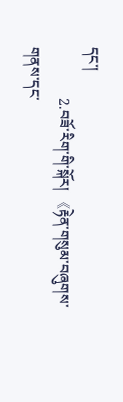དང་།
              2.བཟོ་རིག་གི་སྐོར། 《རྟེན་གསུམ་བཞུགས་གནས་དང་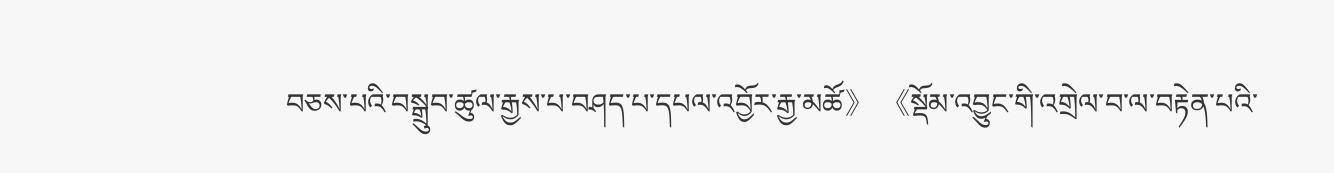བཅས་པའི་བསྒྲུབ་ཚུལ་རྒྱས་པ་བཤད་པ་དཔལ་འབྱོར་རྒྱ་མཚོ》 《སྡོམ་འབྱུང་གི་འགྲེལ་བ་ལ་བརྟེན་པའི་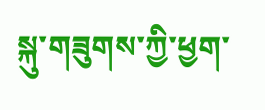སྐུ་གཟུགས་ཀྱི་ཕྱག་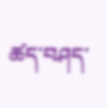ཚད་བཤད་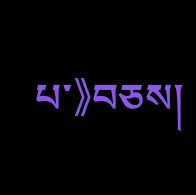པ་》བཅས།